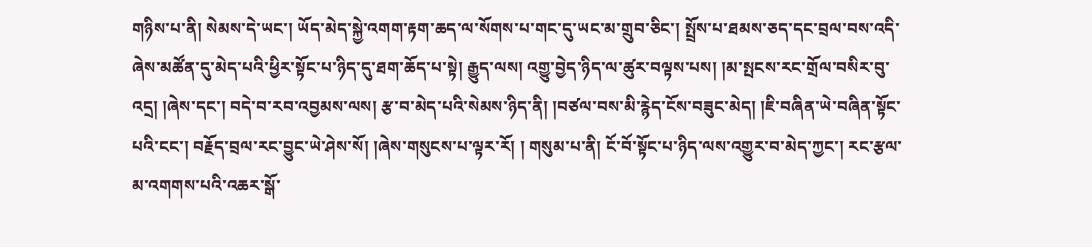གཉིས་པ་ནི། སེམས་དེ་ཡང་། ཡོད་མེད་སྐྱེ་འགག་རྟག་ཆད་ལ་སོགས་པ་གང་དུ་ཡང་མ་གྲུབ་ཅིང་། སྤྲོས་པ་ཐམས་ཅད་དང་བྲལ་བས་འདི་ཞེས་མཚོན་དུ་མེད་པའི་ཕྱིར་སྟོང་པ་ཉིད་དུ་ཐག་ཆོད་པ་སྟེ། རྒྱུད་ལས། འགྱུ་བྱེད་ཉིད་ལ་ཚུར་བལྟས་པས། །མ་སྤངས་རང་གྲོལ་བསིར་བུ་འདྲ། །ཞེས་དང་། བདེ་བ་རབ་འབྱམས་ལས། རྩ་བ་མེད་པའི་སེམས་ཉིད་ནི། །བཙལ་བས་མི་རྙེད་ངོས་བཟུང་མེད། །ཇི་བཞིན་ཡེ་བཞིན་སྟོང་པའི་ངང་། བརྗོད་བྲལ་རང་བྱུང་ཡེ་ཤེས་སོ། །ཞེས་གསུངས་པ་ལྟར་རོ། ། གསུམ་པ་ནི། ངོ་བོ་སྟོང་པ་ཉིད་ལས་འགྱུར་བ་མེད་ཀྱང་། རང་རྩལ་མ་འགགས་པའི་འཆར་སྒོ་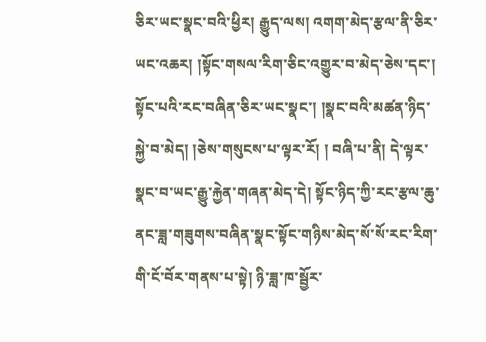ཅིར་ཡང་སྣང་བའི་ཕྱིར། རྒྱུད་ལས། འགག་མེད་རྩལ་ནི་ཅིར་ཡང་འཆར། །སྟོང་གསལ་རིག་ཅིང་འགྱུར་བ་མེད་ཅེས་དང་། སྟོང་པའི་རང་བཞིན་ཅིར་ཡང་སྣང་། །སྣང་བའི་མཚན་ཉིད་སྐྱེ་བ་མེད། །ཅེས་གསུངས་པ་ལྟར་རོ། ། བཞི་པ་ནི། དེ་ལྟར་སྣང་བ་ཡང་རྒྱུ་རྐྱེན་གཞན་མེད་དེ། སྟོང་ཉིད་ཀྱི་རང་རྩལ་ཆུ་ནང་ཟླ་གཟུགས་བཞིན་སྣང་སྟོང་གཉིས་མེད་སོ་སོ་རང་རིག་གི་ངོ་བོར་གནས་པ་སྟེ། ཉི་ཟླ་ཁ་སྦྱོར་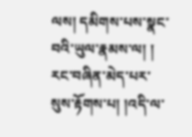ལས། དམིགས་པས་སྣང་བའི་ཡུལ་རྣམས་ལ། ། རང་བཞིན་མེད་པར་སུས་རྟོགས་པ། །འདི་ལ་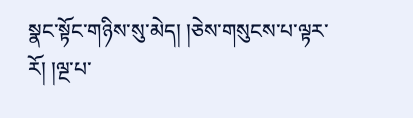སྣང་སྟོང་གཉིས་སུ་མེད། །ཅེས་གསུངས་པ་ལྟར་རོ། །ལྔ་པ་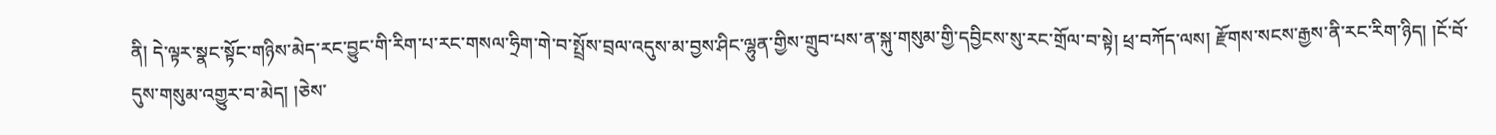ནི། དེ་ལྟར་སྣང་སྟོང་གཉིས་མེད་རང་བྱུང་གི་རིག་པ་རང་གསལ་ཧྲིག་གེ་བ་སྤྲོས་བྲལ་འདུས་མ་བྱས་ཤིང་ལྷུན་གྱིས་གྲུབ་པས་ན་སྐུ་གསུམ་གྱི་དབྱིངས་སུ་རང་གྲོལ་བ་སྟེ། ཕྲ་བཀོད་ལས། རྫོགས་སངས་རྒྱས་ནི་རང་རིག་ཉིད། །ངོ་བོ་དུས་གསུམ་འགྱུར་བ་མེད། །ཅེས་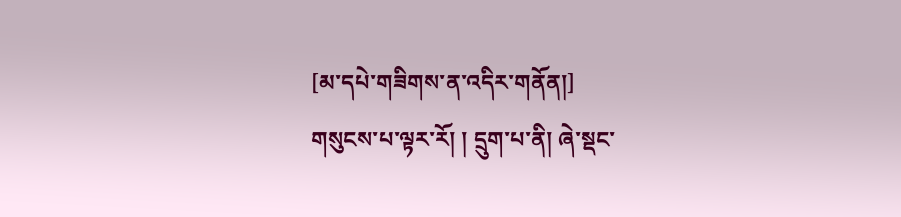[མ་དཔེ་གཟིགས་ན་འདིར་གནོན།]
གསུངས་པ་ལྟར་རོ། ། དྲུག་པ་ནི། ཞེ་སྡང་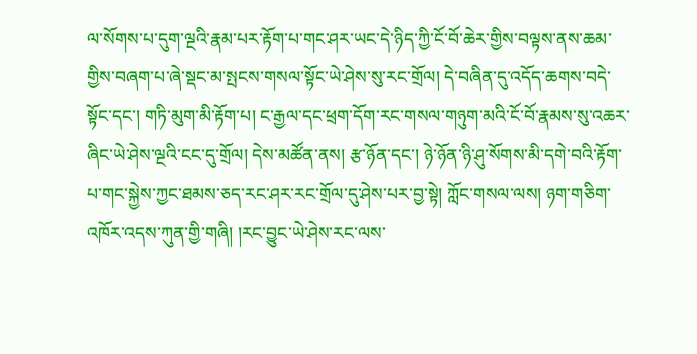ལ་སོགས་པ་དུག་ལྔའི་རྣམ་པར་རྟོག་པ་གང་ཤར་ཡང་དེ་ཉིད་ཀྱི་ངོ་བོ་ཆེར་གྱིས་བལྟས་ནས་ཆམ་གྱིས་བཞག་པ་ཞེ་སྡང་མ་སྤངས་གསལ་སྟོང་ཡེ་ཤེས་སུ་རང་གྲོལ། དེ་བཞིན་དུ་འདོད་ཆགས་བདེ་སྟོང་དང་། གཏི་མུག་མི་རྟོག་པ། ང་རྒྱལ་དང་ཕྲག་དོག་རང་གསལ་གཉུག་མའི་ངོ་བོ་རྣམས་སུ་འཆར་ཞིང་ཡེ་ཤེས་ལྔའི་ངང་དུ་གྲོལ། དེས་མཚོན་ནས། རྩ་ཉོན་དང་། ཉེ་ཉོན་ཉི་ཤུ་སོགས་མི་དགེ་བའི་རྟོག་པ་གང་སྐྱེས་ཀྱང་ཐམས་ཅད་རང་ཤར་རང་གྲོལ་དུ་ཤེས་པར་བྱ་སྟེ། ཀློང་གསལ་ལས། ཉག་གཅིག་འཁོར་འདས་ཀུན་གྱི་གཞི། །རང་བྱུང་ཡེ་ཤེས་རང་ལས་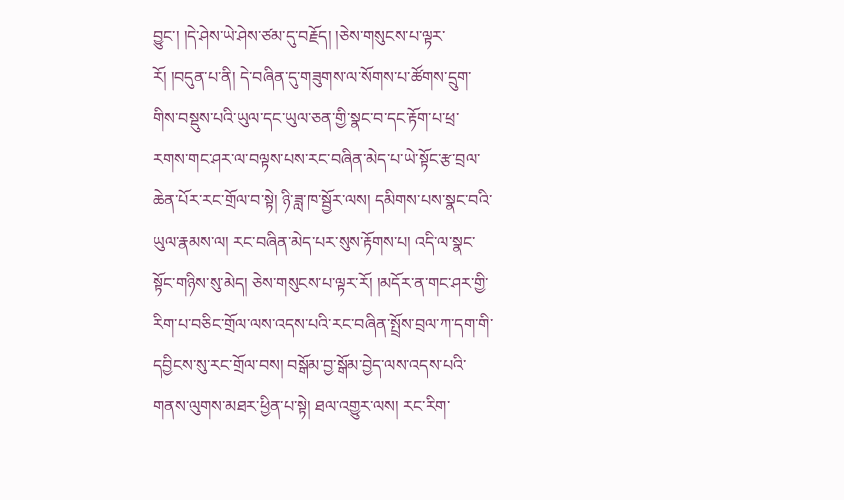བྱུང་། །དེ་ཤེས་ཡེ་ཤེས་ཙམ་དུ་བརྗོད། །ཅེས་གསུངས་པ་ལྟར་རོ། །བདུན་པ་ནི། དེ་བཞིན་དུ་གཟུགས་ལ་སོགས་པ་ཚོགས་དྲུག་གིས་བསྡུས་པའི་ཡུལ་དང་ཡུལ་ཅན་གྱི་སྣང་བ་དང་རྟོག་པ་ཕྲ་རགས་གང་ཤར་ལ་བལྟས་པས་རང་བཞིན་མེད་པ་ཡེ་སྟོང་རྩ་བྲལ་ཆེན་པོར་རང་གྲོལ་བ་སྟེ། ཉི་ཟླ་ཁ་སྦྱོར་ལས། དམིགས་པས་སྣང་བའི་ཡུལ་རྣམས་ལ། རང་བཞིན་མེད་པར་སུས་རྟོགས་པ། འདི་ལ་སྣང་སྟོང་གཉིས་སུ་མེད། ཅེས་གསུངས་པ་ལྟར་རོ། །མདོར་ན་གང་ཤར་གྱི་རིག་པ་བཅིང་གྲོལ་ལས་འདས་པའི་རང་བཞིན་སྤྲོས་བྲལ་ཀ་དག་གི་དབྱིངས་སུ་རང་གྲོལ་བས། བསྒོམ་བྱ་སྒོམ་བྱེད་ལས་འདས་པའི་གནས་ལུགས་མཐར་ཕྱིན་པ་སྟེ། ཐལ་འགྱུར་ལས། རང་རིག་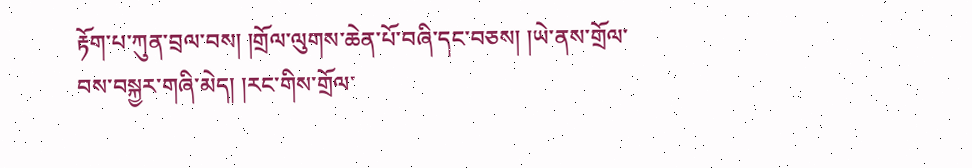རྟོག་པ་ཀུན་བྲལ་བས། །གྲོལ་ལུགས་ཆེན་པོ་བཞི་དང་བཅས། །ཡེ་ནས་གྲོལ་བས་བསྐྱར་གཞི་མེད། །རང་གིས་གྲོལ་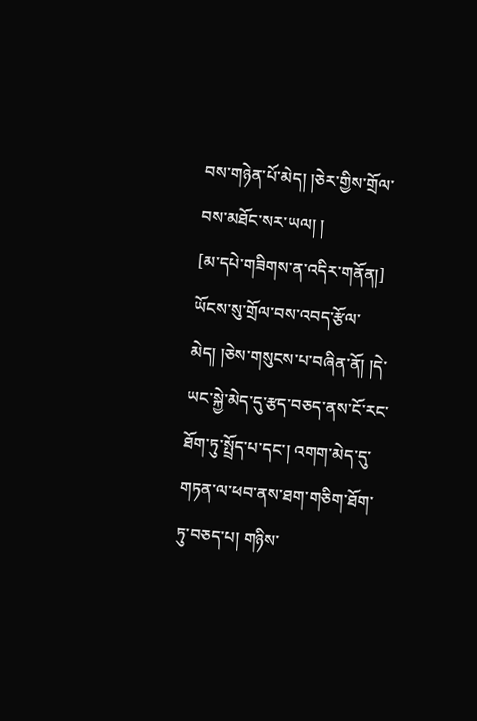བས་གཉེན་པོ་མེད། །ཅེར་གྱིས་གྲོལ་བས་མཐོང་སར་ཡལ། །
[མ་དཔེ་གཟིགས་ན་འདིར་གནོན།]
ཡོངས་སུ་གྲོལ་བས་འབད་རྩོལ་མེད། །ཅེས་གསུངས་པ་བཞིན་ནོ། །དེ་ཡང་སྐྱེ་མེད་དུ་རྩད་བཅད་ནས་ངོ་རང་ཐོག་ཏུ་སྤྲོད་པ་དང་། འགག་མེད་དུ་གཏན་ལ་ཕབ་ནས་ཐག་གཅིག་ཐོག་ཏུ་བཅད་པ། གཉིས་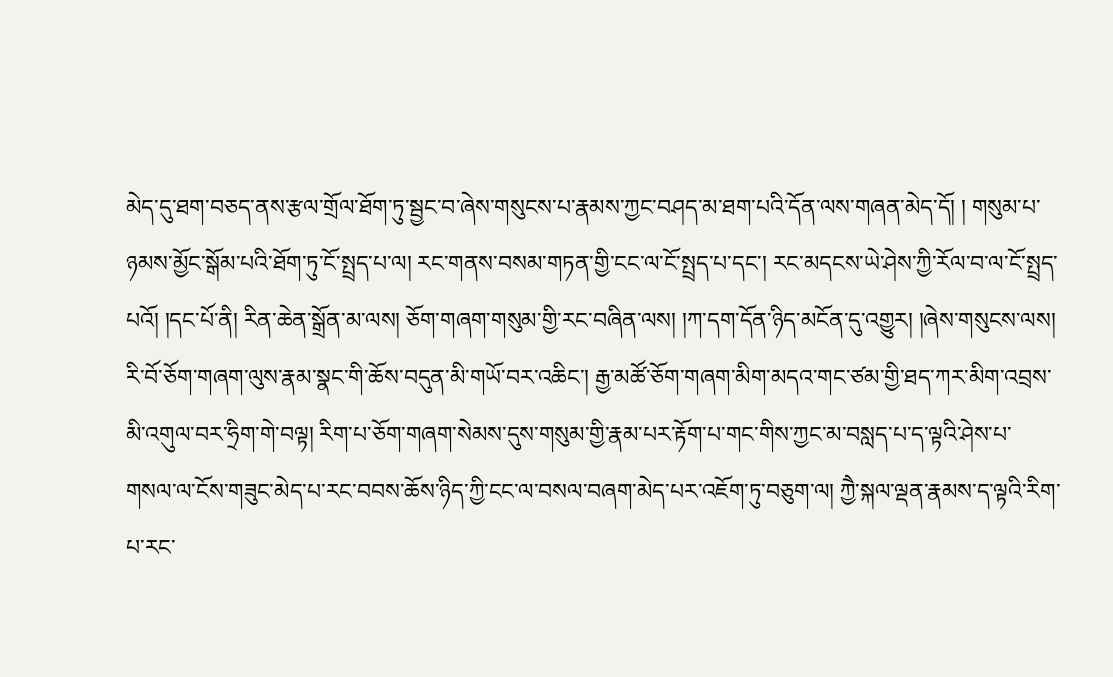མེད་དུ་ཐག་བཅད་ནས་རྩལ་གྲོལ་ཐོག་ཏུ་སྦྱང་བ་ཞེས་གསུངས་པ་རྣམས་ཀྱང་བཤད་མ་ཐག་པའི་དོན་ལས་གཞན་མེད་དོ། ། གསུམ་པ་ཉམས་མྱོང་སྒོམ་པའི་ཐོག་ཏུ་ངོ་སྤྲད་པ་ལ། རང་གནས་བསམ་གཏན་གྱི་ངང་ལ་ངོ་སྤྲད་པ་དང་། རང་མདངས་ཡེ་ཤེས་ཀྱི་རོལ་བ་ལ་ངོ་སྤྲད་པའོ། །དང་པོ་ནི། རིན་ཆེན་སྒྲོན་མ་ལས། ཅོག་གཞག་གསུམ་གྱི་རང་བཞིན་ལས། །ཀ་དག་དོན་ཉིད་མངོན་དུ་འགྱུར། །ཞེས་གསུངས་ལས། རི་བོ་ཅོག་གཞག་ལུས་རྣམ་སྣང་གི་ཆོས་བདུན་མི་གཡོ་བར་འཆིང་། རྒྱ་མཚོ་ཅོག་གཞག་མིག་མདའ་གང་ཙམ་གྱི་ཐད་ཀར་མིག་འབྲས་མི་འགུལ་བར་ཧྲིག་གེ་བལྟ། རིག་པ་ཅོག་གཞག་སེམས་དུས་གསུམ་གྱི་རྣམ་པར་རྟོག་པ་གང་གིས་ཀྱང་མ་བསླད་པ་ད་ལྟའི་ཤེས་པ་གསལ་ལ་ངོས་གཟུང་མེད་པ་རང་བབས་ཆོས་ཉིད་ཀྱི་ངང་ལ་བསལ་བཞག་མེད་པར་འཇོག་ཏུ་བཅུག་ལ། ཀྱཻ་སྐལ་ལྡན་རྣམས་ད་ལྟའི་རིག་པ་རང་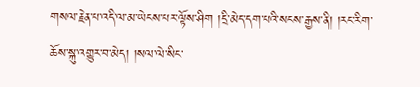གསལ་རྗེན་པ་འདི་ལ་མ་ཡེངས་པར་ལྟོས་ཤིག །དྲི་མེད་དག་པའི་སངས་རྒྱས་ནི། །རང་རིག་ཆོས་སྐུ་འགྱུར་བ་མེད། །སལ་ལེ་སིང་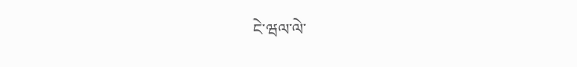ངེ་ཝལ་ལེ་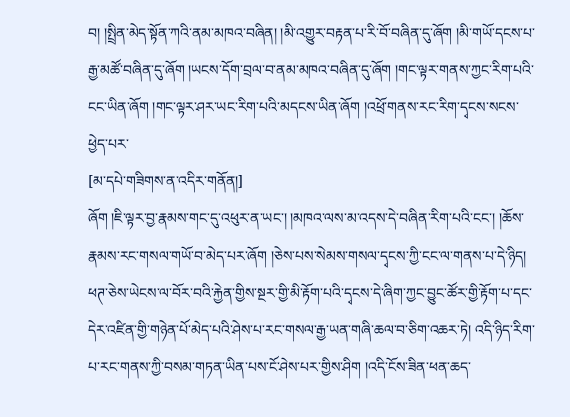བ། །སྤྲིན་མེད་སྟོན་ཀའི་ནམ་མཁའ་བཞིན། །མི་འགྱུར་བརྟན་པ་རི་བོ་བཞིན་དུ་ཞོག །མི་གཡོ་དངས་པ་རྒྱ་མཚོ་བཞིན་དུ་ཞོག །ཡངས་དོག་བྲལ་བ་ནམ་མཁའ་བཞིན་དུ་ཞོག །གང་ལྟར་གནས་ཀྱང་རིག་པའི་ངང་ཡིན་ཞོག །གང་ལྟར་ཤར་ཡང་རིག་པའི་མདངས་ཡིན་ཞོག །འཕྲོ་གནས་རང་རིག་དྭངས་སངས་ཕྱེད་པར་
[མ་དཔེ་གཟིགས་ན་འདིར་གནོན།]
ཞོག །ཇི་ལྟར་བྱ་རྣམས་གང་དུ་འཕུར་ན་ཡང་། །མཁའ་ལས་མ་འདས་དེ་བཞིན་རིག་པའི་ངང་། །ཆོས་རྣམས་རང་གསལ་གཡོ་བ་མེད་པར་ཞོག །ཅེས་པས་སེམས་གསལ་དྭངས་ཀྱི་ངང་ལ་གནས་པ་དེ་ཉིད། ཕཊ་ཅེས་ཡེངས་ལ་བོར་བའི་རྐྱེན་གྱིས་སྔར་གྱི་མི་རྟོག་པའི་དྭངས་དེ་ཞིག་ཀྱང་བྱུང་ཚོར་གྱི་རྟོག་པ་དང་དེར་འཛིན་གྱི་གཉེན་པོ་མེད་པའི་ཤེས་པ་རང་གསལ་རྒྱ་ཡན་གཞི་ཆལ་བ་ཅིག་འཆར་ཏེ། འདི་ཉིད་རིག་པ་རང་གནས་ཀྱི་བསམ་གཏན་ཡིན་པས་ངོ་ཤེས་པར་གྱིས་ཤིག །འདི་ངོས་ཟིན་ཕན་ཆད་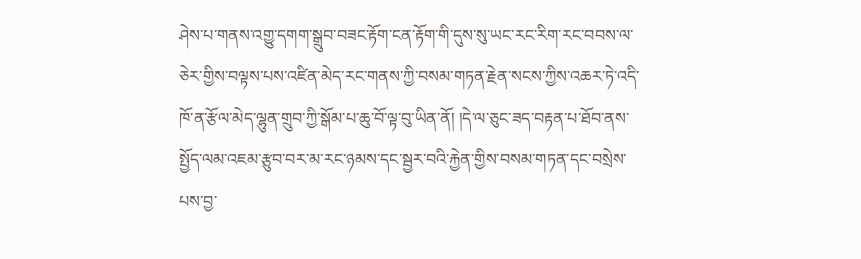ཤེས་པ་གནས་འགྱུ་དགག་སྒྲུབ་བཟང་རྟོག་ངན་རྟོག་གི་དུས་སུ་ཡང་རང་རིག་རང་བབས་ལ་ཅེར་གྱིས་བལྟས་པས་འཛིན་མེད་རང་གནས་ཀྱི་བསམ་གཏན་རྗེན་སངས་ཀྱིས་འཆར་ཏེ་འདི་ཁོ་ན་རྩོལ་མེད་ལྷུན་གྲུབ་ཀྱི་སྒོམ་པ་ཆུ་བོ་ལྟ་བུ་ཡིན་ནོ། །དེ་ལ་ཅུང་ཟད་བརྟན་པ་ཐོབ་ནས་སྤྱོད་ལམ་འཇམ་རྩུབ་བར་མ་རང་ཉམས་དང་སྦྱར་བའི་རྐྱེན་གྱིས་བསམ་གཏན་དང་བསྲེས་པས་བྱ་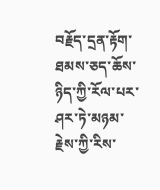བརྗོད་དྲན་རྟོག་ཐམས་ཅད་ཆོས་ཉིད་ཀྱི་རོལ་པར་ཤར་ཏེ་མཉམ་རྗེས་ཀྱི་རིས་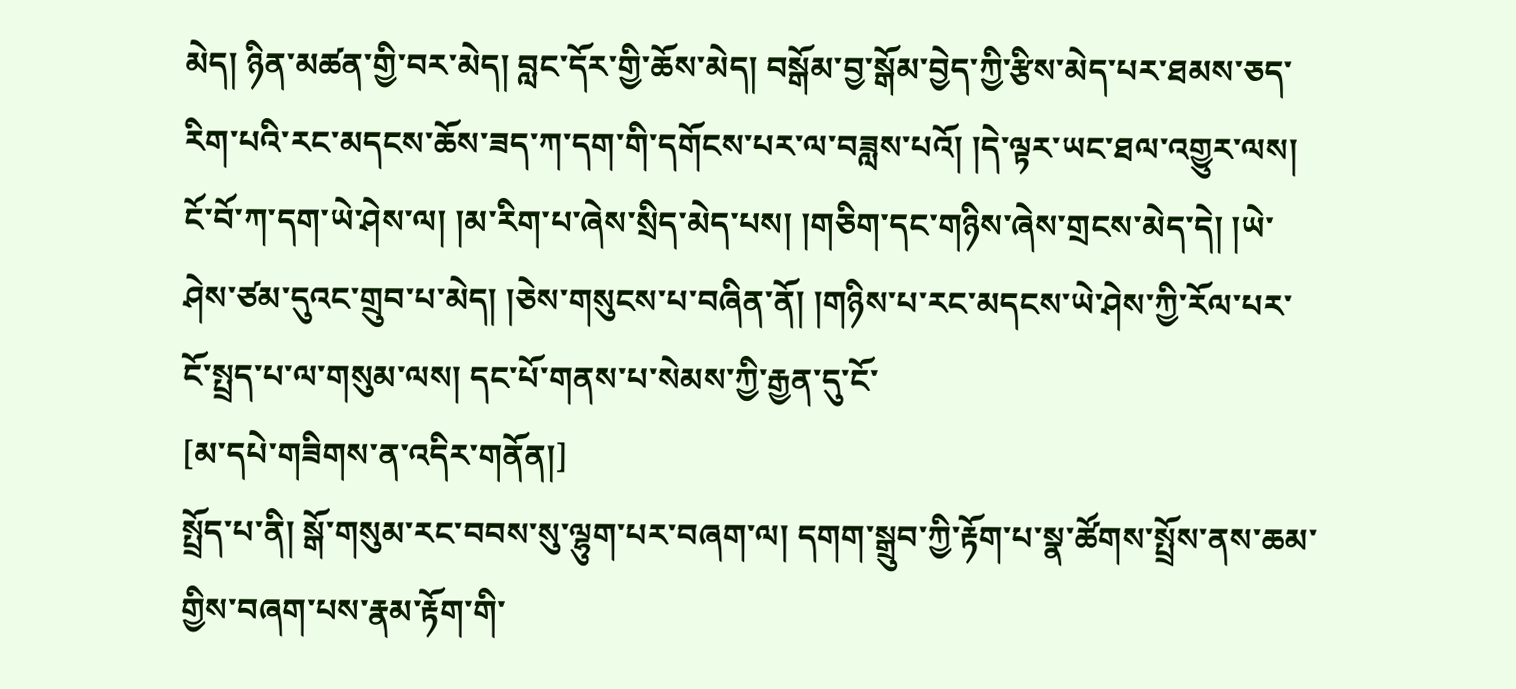མེད། ཉིན་མཚན་གྱི་བར་མེད། བླང་དོར་གྱི་ཆོས་མེད། བསྒོམ་བྱ་སྒོམ་བྱེད་ཀྱི་རྩིས་མེད་པར་ཐམས་ཅད་རིག་པའི་རང་མདངས་ཆོས་ཟད་ཀ་དག་གི་དགོངས་པར་ལ་བཟླས་པའོ། །དེ་ལྟར་ཡང་ཐལ་འགྱུར་ལས། ངོ་བོ་ཀ་དག་ཡེ་ཤེས་ལ། །མ་རིག་པ་ཞེས་སྲིད་མེད་པས། །གཅིག་དང་གཉིས་ཞེས་གྲངས་མེད་དེ། །ཡེ་ཤེས་ཙམ་དུའང་གྲུབ་པ་མེད། །ཅེས་གསུངས་པ་བཞིན་ནོ། །གཉིས་པ་རང་མདངས་ཡེ་ཤེས་ཀྱི་རོལ་པར་ངོ་སྤྲད་པ་ལ་གསུམ་ལས། དང་པོ་གནས་པ་སེམས་ཀྱི་རྒྱན་དུ་ངོ་
[མ་དཔེ་གཟིགས་ན་འདིར་གནོན།]
སྤྲོད་པ་ནི། སྒོ་གསུམ་རང་བབས་སུ་ལྷུག་པར་བཞག་ལ། དགག་སྒྲུབ་ཀྱི་རྟོག་པ་སྣ་ཚོགས་སྤྲོས་ནས་ཆམ་གྱིས་བཞག་པས་རྣམ་རྟོག་གི་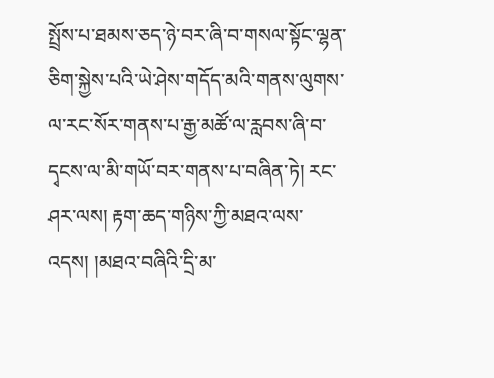སྤྲོས་པ་ཐམས་ཅད་ཉེ་བར་ཞི་བ་གསལ་སྟོང་ལྷན་ཅིག་སྐྱེས་པའི་ཡེ་ཤེས་གདོད་མའི་གནས་ལུགས་ལ་རང་སོར་གནས་པ་རྒྱ་མཚོ་ལ་རླབས་ཞི་བ་དྭངས་ལ་མི་གཡོ་བར་གནས་པ་བཞིན་ཏེ། རང་ཤར་ལས། རྟག་ཆད་གཉིས་ཀྱི་མཐའ་ལས་འདས། །མཐའ་བཞིའི་དྲི་མ་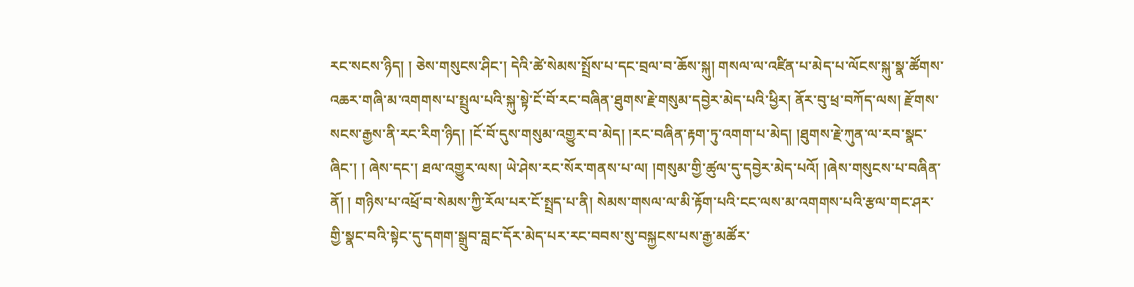རང་སངས་ཉིད། ། ཅེས་གསུངས་ཤིང་། དེའི་ཚེ་སེམས་སྤྲོས་པ་དང་བྲལ་བ་ཆོས་སྐུ། གསལ་ལ་འཛིན་པ་མེད་པ་ལོངས་སྐུ་སྣ་ཚོགས་འཆར་གཞི་མ་འགགས་པ་སྤྲུལ་པའི་སྐུ་སྟེ་ངོ་བོ་རང་བཞིན་ཐུགས་རྗེ་གསུམ་དབྱེར་མེད་པའི་ཕྱིར། ནོར་བུ་ཕྲ་བཀོད་ལས། རྫོགས་སངས་རྒྱས་ནི་རང་རིག་ཉིད། །ངོ་བོ་དུས་གསུམ་འགྱུར་བ་མེད། །རང་བཞིན་རྟག་ཏུ་འགག་པ་མེད། །ཐུགས་རྗེ་ཀུན་ལ་རབ་སྣང་ཞིང་། ། ཞེས་དང་། ཐལ་འགྱུར་ལས། ཡེ་ཤེས་རང་སོར་གནས་པ་ལ། །གསུམ་གྱི་ཚུལ་དུ་དབྱེར་མེད་པའོ། །ཞེས་གསུངས་པ་བཞིན་ནོ། ། གཉིས་པ་འཕྲོ་བ་སེམས་ཀྱི་རོལ་པར་ངོ་སྤྲད་པ་ནི། སེམས་གསལ་ལ་མི་རྟོག་པའི་ངང་ལས་མ་འགགས་པའི་རྩལ་གང་ཤར་གྱི་སྣང་བའི་སྟེང་དུ་དགག་སྒྲུབ་བླང་དོར་མེད་པར་རང་བབས་སུ་བསྐྱངས་པས་རྒྱ་མཚོར་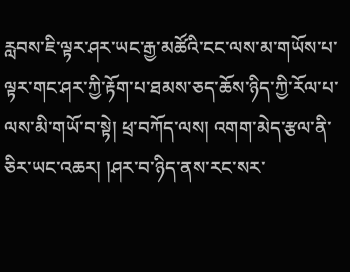རླབས་ཇི་ལྟར་ཤར་ཡང་རྒྱ་མཚོའི་ངང་ལས་མ་གཡོས་པ་ལྟར་གང་ཤར་ཀྱི་རྟོག་པ་ཐམས་ཅད་ཆོས་ཉིད་ཀྱི་རོལ་པ་ལས་མི་གཡོ་བ་སྟེ། ཕྲ་བཀོད་ལས། འགག་མེད་རྩལ་ནི་ཅིར་ཡང་འཆར། །ཤར་བ་ཉིད་ནས་རང་སར་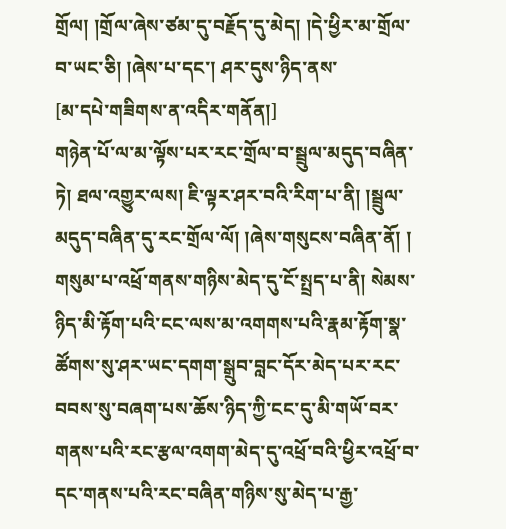གྲོལ། །གྲོལ་ཞེས་ཙམ་དུ་བརྗོད་དུ་མེད། །དེ་ཕྱིར་མ་གྲོལ་བ་ཡང་ཅི། །ཞེས་པ་དང་། ཤར་དུས་ཉིད་ནས་
[མ་དཔེ་གཟིགས་ན་འདིར་གནོན།]
གཉེན་པོ་ལ་མ་ལྟོས་པར་རང་གྲོལ་བ་སྦྲུལ་མདུད་བཞིན་ཏེ། ཐལ་འགྱུར་ལས། ཇི་ལྟར་ཤར་བའི་རིག་པ་ནི། །སྦྲུལ་མདུད་བཞིན་དུ་རང་གྲོལ་ལོ། །ཞེས་གསུངས་བཞིན་ནོ། ། གསུམ་པ་འཕྲོ་གནས་གཉིས་མེད་དུ་ངོ་སྤྲད་པ་ནི། སེམས་ཉིད་མི་རྟོག་པའི་ངང་ལས་མ་འགགས་པའི་རྣམ་རྟོག་སྣ་ཚོགས་སུ་ཤར་ཡང་དགག་སྒྲུབ་བླང་དོར་མེད་པར་རང་བབས་སུ་བཞག་པས་ཆོས་ཉིད་ཀྱི་ངང་དུ་མི་གཡོ་བར་གནས་པའི་རང་རྩལ་འགག་མེད་དུ་འཕྲོ་བའི་ཕྱིར་འཕྲོ་བ་དང་གནས་པའི་རང་བཞིན་གཉིས་སུ་མེད་པ་རྒྱ་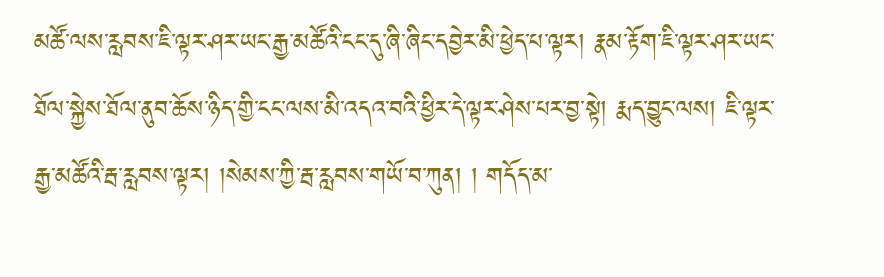མཚོ་ལས་རླབས་ཇི་ལྟར་ཤར་ཡང་རྒྱ་མཚོའི་ངང་དུ་ཞི་ཞིང་དབྱེར་མི་ཕྱེད་པ་ལྟར། རྣམ་རྟོག་ཇི་ལྟར་ཤར་ཡང་ཐོལ་སྐྱེས་ཐོལ་ནུབ་ཆོས་ཉིད་གྱི་ངང་ལས་མི་འདའ་བའི་ཕྱིར་དེ་ལྟར་ཤེས་པར་བྱ་སྟེ། རྨད་བྱུང་ལས། ཇི་ལྟར་རྒྱ་མཚོའི་རྦ་རླབས་ལྟར། །སེམས་ཀྱི་རྦ་རླབས་གཡོ་བ་ཀུན། ། གདོད་མ་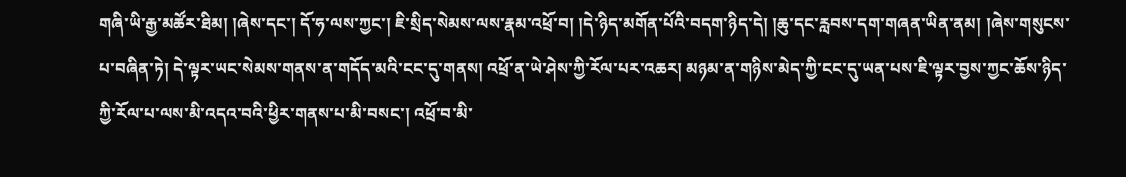གཞི་ཡི་རྒྱ་མཚོར་ཐིམ། །ཞེས་དང་། དོ་ཧ་ལས་ཀྱང་། ཇི་སྲིད་སེམས་ལས་རྣམ་འཕྲོ་བ། །དེ་ཉིད་མགོན་པོའི་བདག་ཉིད་དེ། །ཆུ་དང་རླབས་དག་གཞན་ཡིན་ནམ། །ཞེས་གསུངས་པ་བཞིན་ཏེ། དེ་ལྟར་ཡང་སེམས་གནས་ན་གདོད་མའི་ངང་དུ་གནས། འཕྲོ་ན་ཡེ་ཤེས་ཀྱི་རོལ་པར་འཆར། མཉམ་ན་གཉིས་མེད་ཀྱི་ངང་དུ་ཡན་པས་ཇི་ལྟར་བྱས་ཀྱང་ཆོས་ཉིད་ཀྱི་རོལ་པ་ལས་མི་འདའ་བའི་ཕྱིར་གནས་པ་མི་བསང་། འཕྲོ་བ་མི་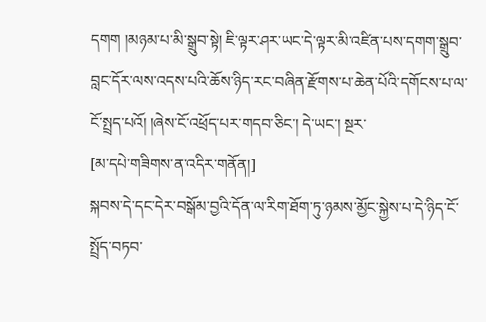དགག །མཉམ་པ་མི་སྒྲུབ་སྟེ། ཇི་ལྟར་ཤར་ཡང་དེ་ལྟར་མི་འཛིན་པས་དགག་སྒྲུབ་བླང་དོར་ལས་འདས་པའི་ཆོས་ཉིད་རང་བཞིན་རྫོགས་པ་ཆེན་པོའི་དགོངས་པ་ལ་ངོ་སྤྲད་པའོ། །ཞེས་ངོ་འཕྲོད་པར་གདབ་ཅིང་། དེ་ཡང་། སྔར་
[མ་དཔེ་གཟིགས་ན་འདིར་གནོན།]
སྐབས་དེ་དང་དེར་བསྒོམ་བྱའི་དོན་ལ་རིག་ཐོག་ཏུ་ཉམས་མྱོང་སྐྱེས་པ་དེ་ཉིད་ངོ་སྤྲོད་བཏབ་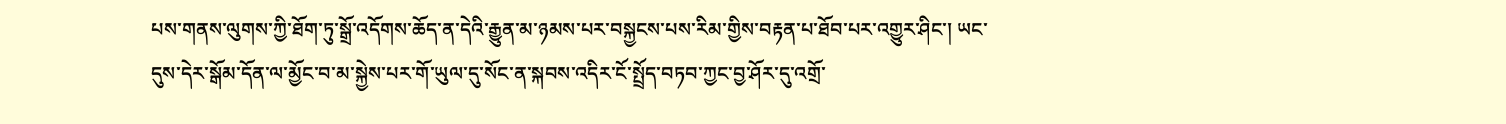པས་གནས་ལུགས་ཀྱི་ཐོག་ཏུ་སྒྲོ་འདོགས་ཆོད་ན་དེའི་རྒྱུན་མ་ཉམས་པར་བསྐྱངས་པས་རིམ་གྱིས་བརྟན་པ་ཐོབ་པར་འགྱུར་ཤིང་། ཡང་དུས་དེར་སྒོམ་དོན་ལ་མྱོང་བ་མ་སྐྱེས་པར་གོ་ཡུལ་དུ་སོང་ན་སྐབས་འདིར་ངོ་སྤྲོད་བཏབ་ཀྱང་བྱ་ཤོར་དུ་འགྲོ་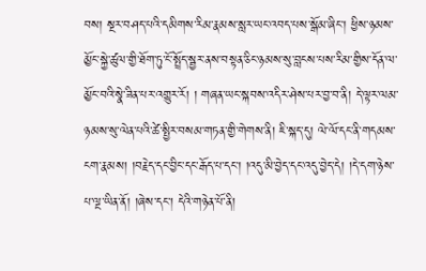བས། སྔར་བཤད་པའི་དམིགས་རིམ་རྣམས་སླར་ཡང་འབད་པས་སྒོམ་ཞིང་། ཕྱིས་ཉམས་མྱོང་སྐྱེ་ཚུལ་གྱི་ཐོག་ཏུ་ངོ་སྤྲོད་སྦྱར་ནས་བསྟན་ཅིང་ཉམས་སུ་བླངས་པས་རིམ་གྱིས་དོན་ལ་མྱོང་བའི་སྣེ་ཟིན་པར་འགྱུར་རོ། ། གཞན་ཡང་སྐབས་འདིར་ཤེས་པར་བྱ་བ་ནི། དེ་ལྟར་ལམ་ཉམས་སུ་ལེན་པའི་ཚེ་སྤྱིར་བསམ་གཏན་གྱི་གེགས་ནི། ཇི་སྐད་དུ། ལེ་ལོ་དང་ནི་གདམས་ངག་རྣམས། །བརྗེད་དང་བྱིང་དང་རྒོད་པ་དང་། །འདུ་མི་བྱེད་དང་འདུ་བྱེད་དེ། །དེ་དག་ཉེས་པ་ལྔ་ཡིན་ནོ། །ཞེས་དང་། དེའི་གཉེན་པོ་ནི།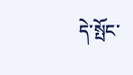དེ་སྤོང་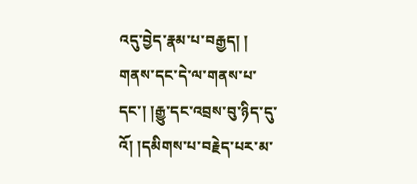འདུ་བྱེད་རྣམ་པ་བརྒྱད། ། གནས་དང་དེ་ལ་གནས་པ་དང་། །རྒྱུ་དང་འབྲས་བུ་ཉིད་དུ་འོ། །དམིགས་པ་བརྗེད་པར་མ་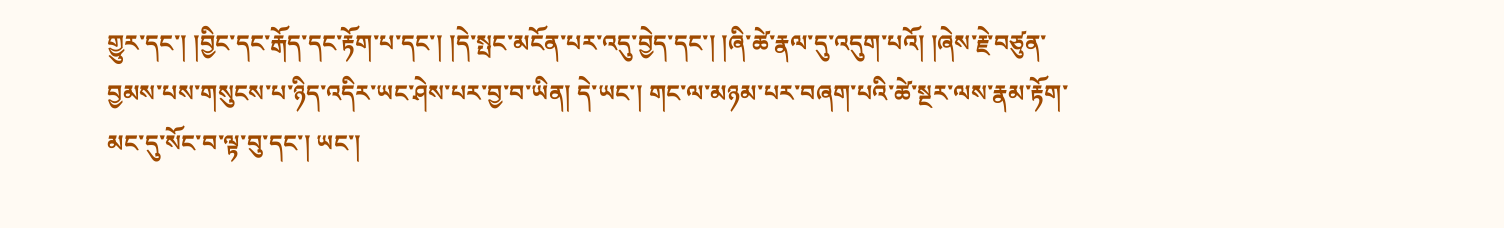གྱུར་དང་། །བྱིང་དང་རྒོད་དང་རྟོག་པ་དང་། །དེ་སྤང་མངོན་པར་འདུ་བྱེད་དང་། །ཞི་ཚེ་རྣལ་དུ་འདུག་པའོ། །ཞེས་རྗེ་བཙུན་བྱམས་པས་གསུངས་པ་ཉིད་འདིར་ཡང་ཤེས་པར་བྱ་བ་ཡིན། དེ་ཡང་། གང་ལ་མཉམ་པར་བཞག་པའི་ཚེ་སྔར་ལས་རྣམ་རྟོག་མང་དུ་སོང་བ་ལྟ་བུ་དང་། ཡང་།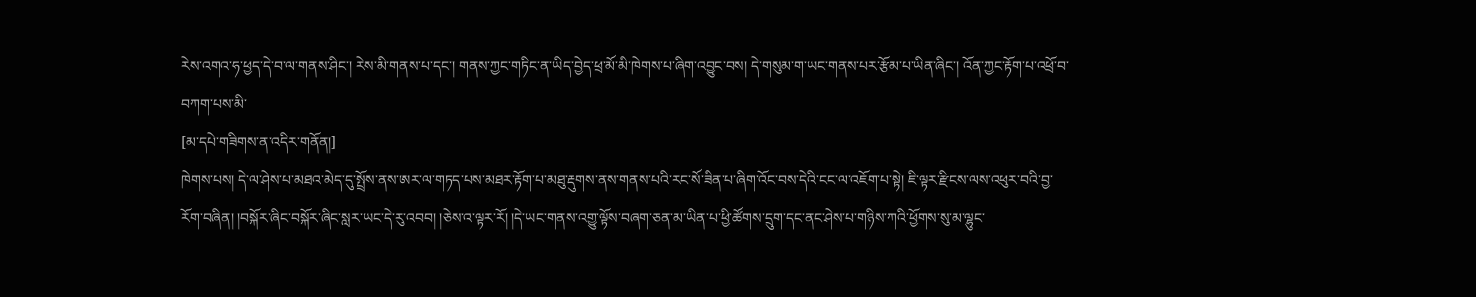རེས་འགའ་ཧ་ཕྱད་དེ་བ་ལ་གནས་ཤིང་། རེས་མི་གནས་པ་དང་། གནས་ཀྱང་གཏིང་ན་ཡིད་བྱེད་ཕྲ་མོ་མི་ཁེགས་པ་ཞིག་འབྱུང་བས། དེ་གསུམ་ག་ཡང་གནས་པར་རྩོམ་པ་ཡིན་ཞིང་། འོན་ཀྱང་རྟོག་པ་འཕྲོ་བ་བཀག་པས་མི་
[མ་དཔེ་གཟིགས་ན་འདིར་གནོན།]
ཁེགས་པས། དེ་ལ་ཤེས་པ་མཐའ་མེད་དུ་སྤྲོས་ནས་ཨར་ལ་གཏད་པས་མཐར་རྟོག་པ་མཐུ་རྡུགས་ནས་གནས་པའི་རང་སོ་ཟིན་པ་ཞིག་འོང་བས་དེའི་ངང་ལ་འཇོག་པ་སྟེ། ཇི་ལྟར་རྫིངས་ལས་འཕུར་བའི་བྱ་རོག་བཞིན། །བསྐོར་ཞིང་བསྐོར་ཞིང་སླར་ཡང་དེ་རུ་འབབ། །ཅེས་འ་ལྟར་རོ། །དེ་ཡང་གནས་འགྱུ་ལྟོས་བཞག་ཅན་མ་ཡིན་པ་ཕྱི་ཚོགས་དྲུག་དང་ནང་ཤེས་པ་གཉིས་ཀའི་ཕྱོགས་སུ་མ་ལྷུང་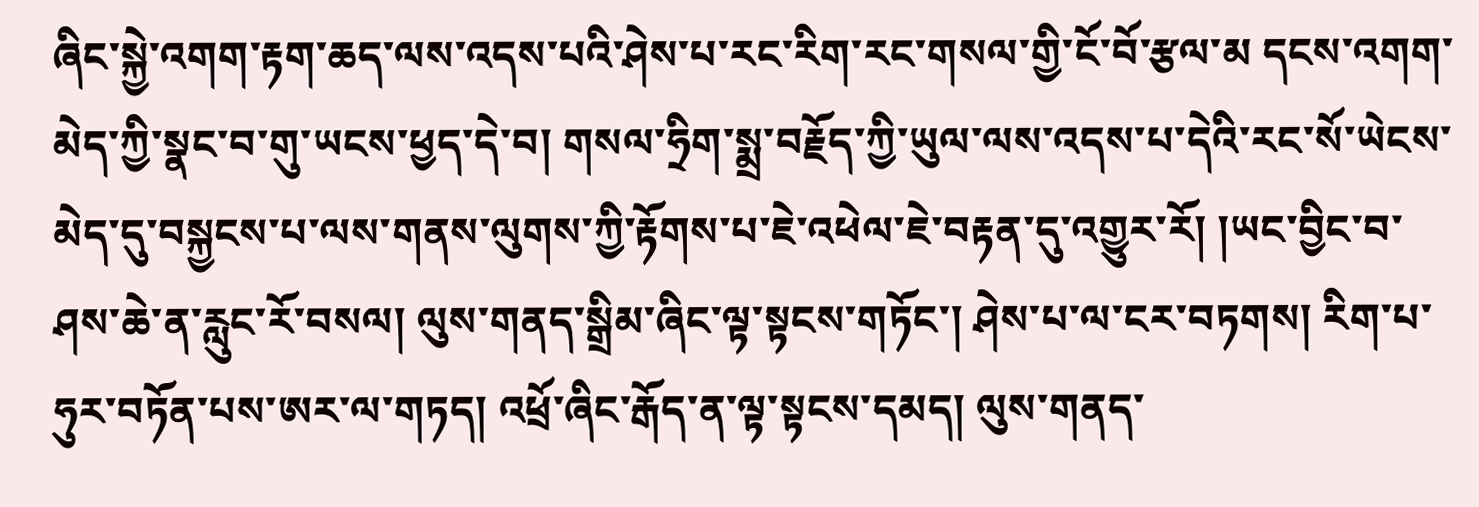ཞིང་སྐྱེ་འགག་རྟག་ཆད་ལས་འདས་པའི་ཤེས་པ་རང་རིག་རང་གསལ་གྱི་ངོ་བོ་རྩལ་མ དངས་འགག་མེད་ཀྱི་སྣང་བ་གུ་ཡངས་ཕྱད་དེ་བ། གསལ་ཧྲིག་སྨྲ་བརྗོད་ཀྱི་ཡུལ་ལས་འདས་པ་དེའི་རང་སོ་ཡེངས་མེད་དུ་བསྐྱངས་པ་ལས་གནས་ལུགས་ཀྱི་རྟོགས་པ་ཇེ་འཕེལ་ཇེ་བརྟན་དུ་འགྱུར་རོ། །ཡང་བྱིང་བ་ཤས་ཆེ་ན་རླུང་རོ་བསལ། ལུས་གནད་སྒྲིམ་ཞིང་ལྟ་སྟངས་གཏོང་། ཤེས་པ་ལ་ངར་བཏགས། རིག་པ་ཧུར་བཏོན་པས་ཨར་ལ་གཏད། འཕྲོ་ཞིང་རྒོད་ན་ལྟ་སྟངས་དམད། ལུས་གནད་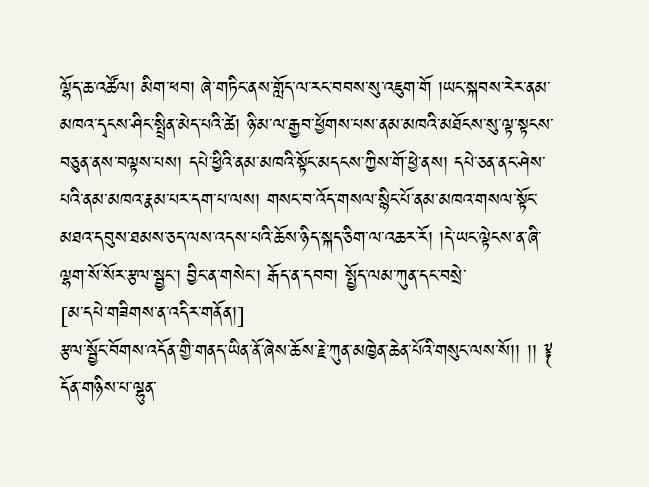ལྷོད་ཆ་འཚོལ། མིག་ཕབ། ཞེ་གཏིང་ནས་གློད་ལ་རང་བབས་སུ་འཇུག་གོ །ཡང་སྐབས་རེར་ནམ་མཁའ་དྭངས་ཤིང་སྤྲིན་མེད་པའི་ཚེ། ཉི་མ་ལ་རྒྱབ་ཕྱོགས་པས་ནམ་མཁའི་མཐོངས་སུ་ལྟ་སྟངས་བཅུན་ནས་བལྟས་པས། དཔེ་ཕྱིའི་ནམ་མཁའི་སྟོང་མདངས་ཀྱིས་གོ་ཕྱེ་ནས། དཔེ་ཅན་ནང་ཤེས་པའི་ནམ་མཁའ་རྣམ་པར་དག་པ་ལས། གསང་བ་འོད་གསལ་སྙིང་པོ་ནམ་མཁའ་གསལ་སྟོང་མཐའ་དབུས་ཐམས་ཅད་ལས་འདས་པའི་ཆོས་ཉིད་སྐད་ཅིག་ལ་འཆར་རོ། །དེ་ཡང་ལྟེངས་ན་ཞི་ལྷག་སོ་སོར་རྩལ་སྦྱང་། བྱིང་ན་གསེང་། རྒོད་ན་དབབ། སྤྱོད་ལམ་ཀུན་དང་བསྲེ་
[མ་དཔེ་གཟིགས་ན་འདིར་གནོན།]
རྩལ་སྦྱོང་བོགས་འདོན་གྱི་གནད་ཡིན་ནོ་ཞེས་ཆོས་རྗེ་ཀུན་མཁྱེན་ཆེན་པོའི་གསུང་ལས་སོ།། །། ༈ དོན་གཉིས་པ་ལྷུན་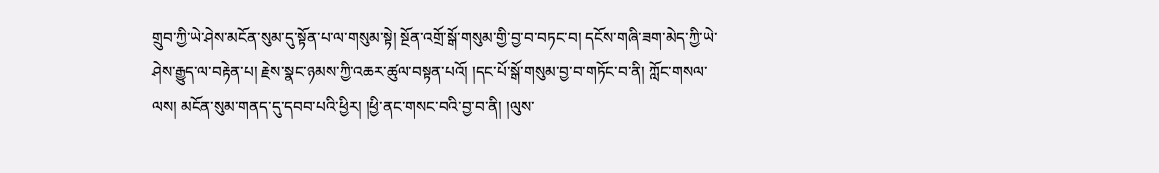གྲུབ་ཀྱི་ཡེ་ཤེས་མངོན་སུམ་དུ་སྟོན་པ་ལ་གསུམ་སྟེ། སྔོན་འགྲོ་སྒོ་གསུམ་གྱི་བྱ་བ་བཏང་བ། དངོས་གཞི་ཟག་མེད་ཀྱི་ཡེ་ཤེས་རྒྱུད་ལ་བརྟེན་པ། རྗེས་སྣང་ཉམས་ཀྱི་འཆར་ཚུལ་བསྟན་པའོ། །དང་པོ་སྒོ་གསུམ་བྱ་བ་གཏོང་བ་ནི། ཀློང་གསལ་ལས། མངོན་སུམ་གནད་དུ་དབབ་པའི་ཕྱིར། །ཕྱི་ནང་གསང་བའི་བྱ་བ་ནི། །ལུས་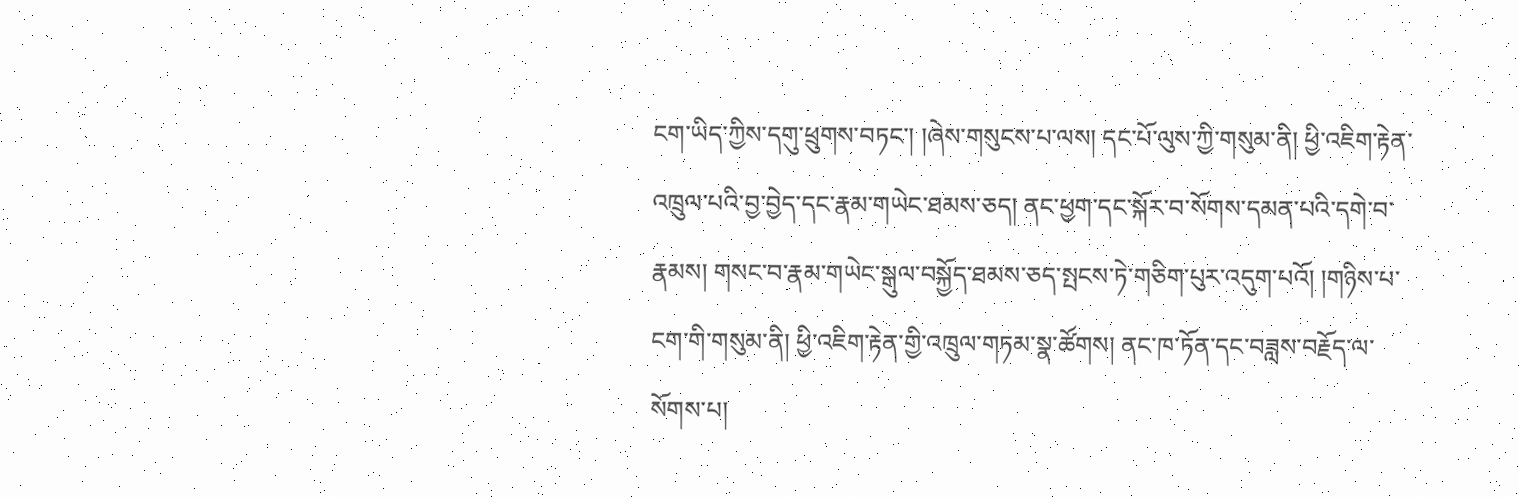ངག་ཡིད་ཀྱིས་དགུ་ཕྲུགས་བཏང་། །ཞེས་གསུངས་པ་ལས། དང་པོ་ལུས་ཀྱི་གསུམ་ནི། ཕྱི་འཇིག་རྟེན་འཁྲུལ་པའི་བྱ་བྱེད་དང་རྣམ་གཡེང་ཐམས་ཅད། ནང་ཕྱག་དང་སྐོར་བ་སོགས་དམན་པའི་དགེ་བ་རྣམས། གསང་བ་རྣམ་གཡེང་སྒུལ་བསྐྱོད་ཐམས་ཅད་སྤངས་ཏེ་གཅིག་པུར་འདུག་པའོ། །གཉིས་པ་ངག་གི་གསུམ་ནི། ཕྱི་འཇིག་རྟེན་གྱི་འཁྲུལ་གཏམ་སྣ་ཚོགས། ནང་ཁ་ཏོན་དང་བཟླས་བརྗོད་ལ་སོགས་པ།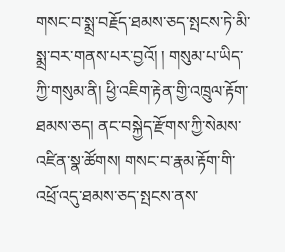གསང་བ་སྨྲ་བརྗོད་ཐམས་ཅད་སྤངས་ཏེ་མི་སྨྲ་བར་གནས་པར་བྱའོ། ། གསུམ་པ་ཡིད་ཀྱི་གསུམ་ནི། ཕྱི་འཇིག་རྟེན་གྱི་འཁྲུལ་རྟོག་ཐམས་ཅད། ནང་བསྐྱེད་རྫོགས་ཀྱི་སེམས་འཛིན་སྣ་ཚོགས། གསང་བ་རྣམ་རྟོག་གི་འཕྲོ་འདུ་ཐམས་ཅད་སྤངས་ནས་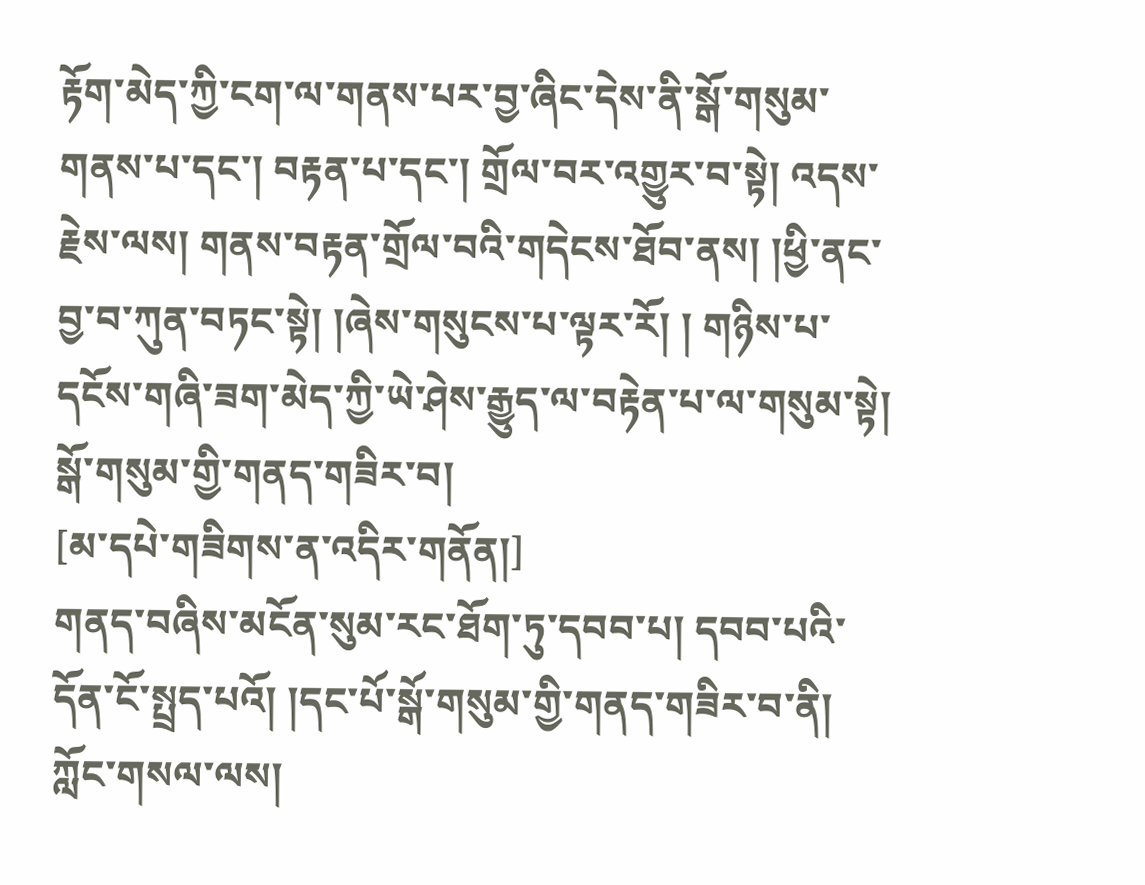རྟོག་མེད་ཀྱི་ངག་ལ་གནས་པར་བྱ་ཞིང་དེས་ནི་སྒོ་གསུམ་གནས་པ་དང་། བརྟན་པ་དང་། གྲོལ་བར་འགྱུར་བ་སྟེ། འདས་རྗེས་ལས། གནས་བརྟན་གྲོལ་བའི་གདེངས་ཐོབ་ནས། །ཕྱི་ནང་བྱ་བ་ཀུན་བཏང་སྟེ། །ཞེས་གསུངས་པ་ལྟར་རོ། ། གཉིས་པ་དངོས་གཞི་ཟག་མེད་ཀྱི་ཡེ་ཤེས་རྒྱུད་ལ་བརྟེན་པ་ལ་གསུམ་སྟེ། སྒོ་གསུམ་གྱི་གནད་གཟིར་བ།
[མ་དཔེ་གཟིགས་ན་འདིར་གནོན།]
གནད་བཞིས་མངོན་སུམ་རང་ཐོག་ཏུ་དབབ་པ། དབབ་པའི་དོན་ངོ་སྤྲད་པའོ། །དང་པོ་སྒོ་གསུམ་གྱི་གནད་གཟིར་བ་ནི། ཀློང་གསལ་ལས།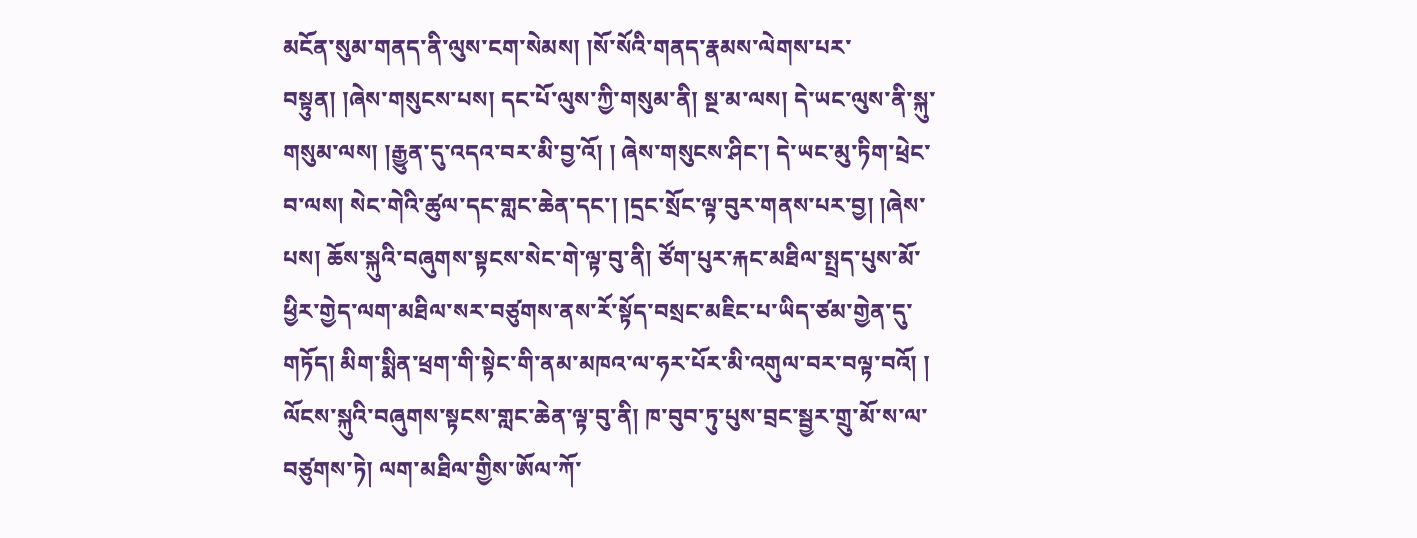མངོན་སུམ་གནད་ནི་ལུས་ངག་སེམས། །སོ་སོའི་གནད་རྣམས་ལེགས་པར་བསྟུན། །ཞེས་གསུངས་པས། དང་པོ་ལུས་ཀྱི་གསུམ་ནི། སྔ་མ་ལས། དེ་ཡང་ལུས་ནི་སྐུ་གསུམ་ལས། །རྒྱུན་དུ་འདའ་བར་མི་བྱ་འོ། ། ཞེས་གསུངས་ཤིང་། དེ་ཡང་མུ་ཏིག་ཕྲེང་བ་ལས། སེང་གེའི་ཚུལ་དང་གླང་ཆེན་དང་། །དྲང་སྲོང་ལྟ་བུར་གནས་པར་བྱ། །ཞེས་པས། ཆོས་སྐུའི་བཞུགས་སྟངས་སེང་གེ་ལྟ་བུ་ནི། ཙོག་པུར་རྐང་མཐིལ་སྤྲད་པུས་མོ་ཕྱིར་གྱེད་ལག་མཐིལ་སར་བཙུགས་ནས་རོ་སྟོད་བསྲང་མཇིང་པ་ཡིད་ཙམ་གྱེན་དུ་གཏོད། མིག་སྨིན་ཕྲག་གི་སྟེང་གི་ནམ་མཁའ་ལ་ཧར་པོར་མི་འགུལ་བར་བལྟ་བའོ། ། ལོངས་སྐུའི་བཞུགས་སྟངས་གླང་ཆེན་ལྟ་བུ་ནི། ཁ་བུབ་ཏུ་པུས་བྲང་སྦྱར་གྲུ་མོ་ས་ལ་བཙུགས་ཏེ། ལག་མཐིལ་གྱིས་ཨོལ་ཀོ་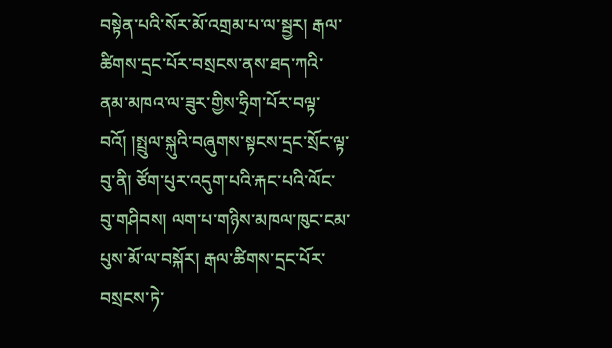བསྟེན་པའི་སོར་མོ་འགྲམ་པ་ལ་སྦྱར། རྒལ་ཚིགས་དྲང་པོར་བསྲངས་ནས་ཐད་ཀའི་ནམ་མཁའ་ལ་ཟུར་གྱིས་ཧྲིག་པོར་བལྟ་བའོ། །སྤྲུལ་སྐུའི་བཞུགས་སྟངས་དྲང་སྲོང་ལྟ་བུ་ནི། ཙོག་པུར་འདུག་པའི་རྐང་པའི་ལོང་བུ་གཤིབས། ལག་པ་གཉིས་མཁལ་ཁུང་ངམ་པུས་མོ་ལ་བསྐོར། རྒལ་ཚིགས་དྲང་པོར་བསྲངས་ཏེ་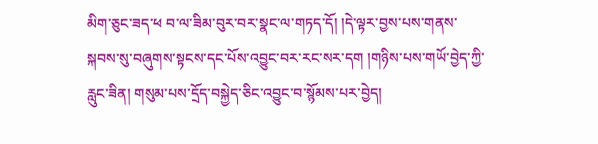མིག་ཅུང་ཟད་ཕ བ་ལ་ཟིམ་བུར་བར་སྣང་ལ་གཏད་དོ། །དེ་ལྟར་བྱས་པས་གནས་སྐབས་སུ་བཞུགས་སྟངས་དང་པོས་འབྱུང་བར་རང་སར་དག །གཉིས་པས་གཡོ་བྱེད་ཀྱི་རླུང་ཟིན། གསུམ་པས་དྲོད་བསྐྱེད་ཅིང་འབྱུང་བ་སྙོམས་པར་བྱེད།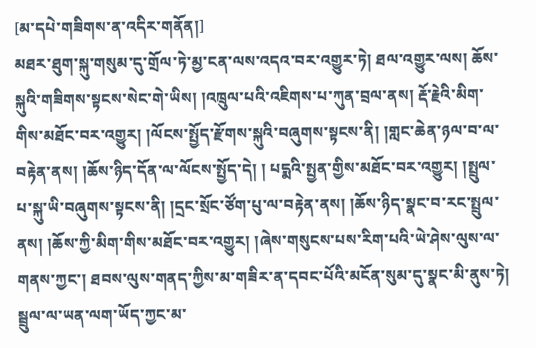[མ་དཔེ་གཟིགས་ན་འདིར་གནོན།]
མཐར་ཐུག་སྐུ་གསུམ་དུ་གྲོལ་ཏེ་མྱ་ངན་ལས་འདའ་བར་འགྱུར་ཏེ། ཐལ་འགྱུར་ལས། ཆོས་སྐུའི་གཟིགས་སྟངས་སེང་གེ་ཡིས། །འཁྲུལ་པའི་འཇིགས་པ་ཀུན་བྲལ་ནས། རྡོ་རྗེའི་མིག་གིས་མཐོང་བར་འགྱུར། །ལོངས་སྤྱོད་རྫོགས་སྐུའི་བཞུགས་སྟངས་ནི། །གླང་ཆེན་ཉལ་བ་ལ་བརྟེན་ནས། །ཆོས་ཉིད་དོན་ལ་ལོངས་སྤྱོད་དེ། ། པདྨའི་སྤྱན་གྱིས་མཐོང་བར་འགྱུར། །སྤྲུལ་པ་སྐུ་ཡི་བཞུགས་སྟངས་ནི། །དྲང་སྲོང་ཙོག་པུ་ལ་བརྟེན་ནས། །ཆོས་ཉིད་སྣང་བ་རང་སྤྲུལ་ནས། །ཆོས་ཀྱི་མིག་གིས་མཐོང་བར་འགྱུར། །ཞེས་གསུངས་པས་རིག་པའི་ཡེ་ཤེས་ལུས་ལ་གནས་ཀྱང་། ཐབས་ལུས་གནད་ཀྱིས་མ་གཟིར་ན་དབང་པོའི་མངོན་སུམ་དུ་སྣང་མི་ནུས་ཏེ། སྦྲུལ་ལ་ཡན་ལག་ཡོད་ཀྱང་མ་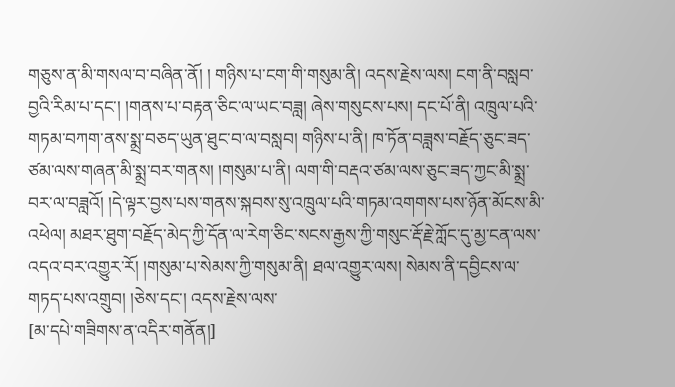གཅུས་ན་མི་གསལ་བ་བཞིན་ནོ། ། གཉིས་པ་ངག་གི་གསུམ་ནི། འདས་རྗེས་ལས། ངག་ནི་བསླབ་བྱའི་རིམ་པ་དང་། །གནས་པ་བརྟན་ཅིང་ལ་ཡང་བཟླ། ཞེས་གསུངས་པས། དང་པོ་ནི། འཁྲུལ་པའི་གཏམ་བཀག་ནས་སྨྲ་བཅད་ཡུན་ཐུང་བ་ལ་བསླབ། གཉིས་པ་ནི། ཁ་ཏོན་བཟླས་བརྗོད་ཅུང་ཟད་ཙམ་ལས་གཞན་མི་སྨྲ་བར་གནས། །གསུམ་པ་ནི། ལག་གི་བརྡའ་ཙམ་ལས་ཅུང་ཟད་ཀྱང་མི་སྨྲ་བར་ལ་བཟླའོ། །དེ་ལྟར་བྱས་པས་གནས་སྐབས་སུ་འཁྲུལ་པའི་གཏམ་འགགས་པས་ཉོན་མོངས་མི་འཕེལ། མཐར་ཐུག་བརྗོད་མེད་ཀྱི་དོན་ལ་རེག་ཅིང་སངས་རྒྱས་ཀྱི་གསུང་རྡོ་རྗེ་ཀློང་དུ་མྱ་ངན་ལས་འདའ་བར་འགྱུར་རོ། །གསུམ་པ་སེམས་ཀྱི་གསུམ་ནི། ཐལ་འགྱུར་ལས། སེམས་ནི་དབྱིངས་ལ་གཏད་པས་འགྲུབ། །ཅེས་དང་། འདས་རྗེས་ལས་
[མ་དཔེ་གཟིགས་ན་འདིར་གནོན།]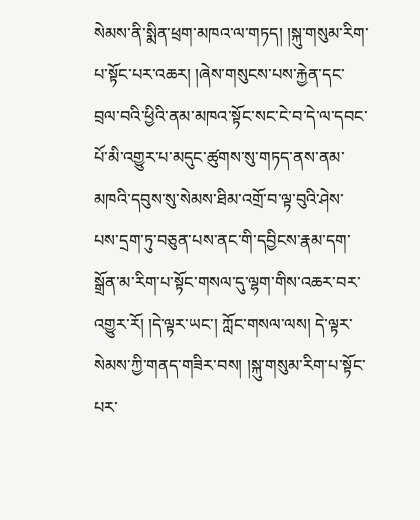སེམས་ནི་སྨིན་ཕྲག་མཁའ་ལ་གཏད། །སྐུ་གསུམ་རིག་པ་སྟོང་པར་འཆར། །ཞེས་གསུངས་པས་རྐྱེན་དང་བྲལ་བའི་ཕྱིའི་ནམ་མཁའ་སྟོང་སང་ངེ་བ་དེ་ལ་དབང་པོ་མི་འགྱུར་པ་མདུང་ཚུགས་སུ་གཏད་ནས་ནམ་མཁའི་དབུས་སུ་སེམས་ཐིམ་འགྲོ་བ་ལྟ་བུའི་ཤེས་པས་དྲག་ཏུ་བཅུན་པས་ནང་གི་དབྱིངས་རྣམ་དག་སྒྲོན་མ་རིག་པ་སྟོང་གསལ་དུ་ལྷག་གིས་འཆར་བར་འགྱུར་རོ། །དེ་ལྟར་ཡང་། ཀློང་གསལ་ལས། དེ་ལྟར་སེམས་ཀྱི་གནད་གཟིར་བས། །སྐུ་གསུམ་རིག་པ་སྟོང་པར་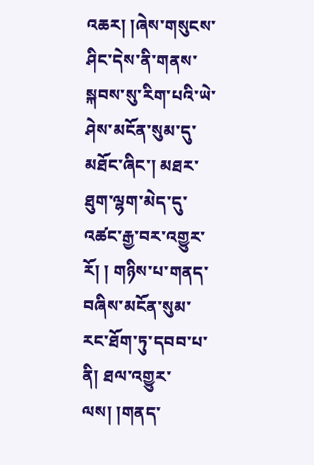འཆར། །ཞེས་གསུངས་ཤིང་དེས་ནི་གནས་སྐབས་སུ་རིག་པའི་ཡེ་ཤེས་མངོན་སུམ་དུ་མཐོང་ཞིང་། མཐར་ཐུག་ལྷག་མེད་དུ་འཚང་རྒྱ་བར་འགྱུར་རོ། ། གཉིས་པ་གནད་བཞིས་མངོན་སུམ་རང་ཐོག་ཏུ་དབབ་པ་ནི། ཐལ་འགྱུར་ལས། །གནད་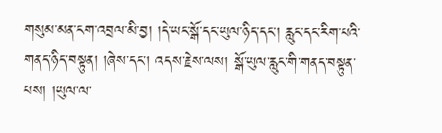གསུམ་མན་ངག་འབྲལ་མི་བྱ། །དེ་ཡང་སྒོ་དང་ཡུལ་ཉིད་དང་། རླུང་དང་རིག་པའི་གནད་ཉིད་བསྟུན། །ཞེས་དང་། འདས་རྗེས་ལས། སྒོ་ཡུལ་རླུང་གི་གནད་བསྟུན་པས། །ཡུལ་ལ་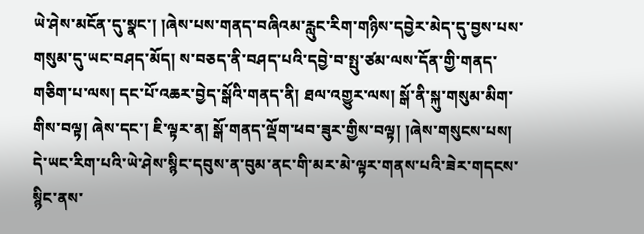ཡེ་ཤེས་མངོན་དུ་སྣང་། །ཞེས་པས་གནད་བཞིའམ་རླུང་རིག་གཉིས་དབྱེར་མེད་དུ་བྱས་པས་གསུམ་དུ་ཡང་བཤད་མོད། ས་བཅད་ནི་བཤད་པའི་དབྱེ་བ་སྤུ་ཙམ་ལས་དོན་གྱི་གནད་གཅིག་པ་ལས། དང་པོ་འཆར་བྱེད་སྒོའི་གནད་ནི། ཐལ་འགྱུར་ལས། སྒོ་ནི་སྐུ་གསུམ་མིག་གིས་བལྟ། ཞེས་དང་། ཇི་ལྟར་ན། སྒོ་གནད་ལྡོག་ཕབ་ཟུར་གྱིས་བལྟ། །ཞེས་གསུངས་པས། དེ་ཡང་རིག་པའི་ཡེ་ཤེས་སྙིང་དབུས་ན་བུམ་ནང་གི་མར་མེ་ལྟར་གནས་པའི་ཟེར་གདངས་སྙིང་ནས་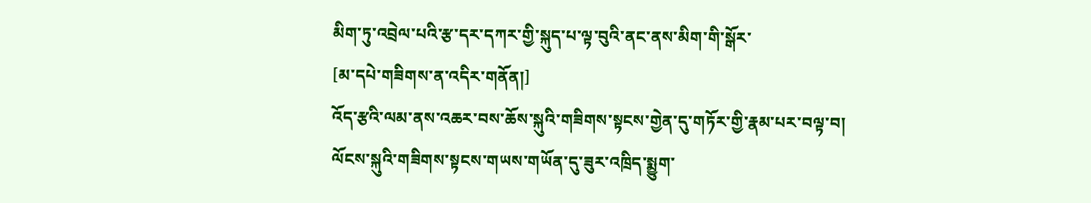མིག་ཏུ་འབྲེལ་པའི་རྩ་དར་དཀར་གྱི་སྐུད་པ་ལྟ་བུའི་ནང་ནས་མིག་གི་སྒོར་
[མ་དཔེ་གཟིགས་ན་འདིར་གནོན།]
འོད་རྩའི་ལམ་ནས་འཆར་བས་ཆོས་སྐུའི་གཟིགས་སྟངས་གྱེན་དུ་གཏོར་གྱི་རྣམ་པར་བལྟ་བ། ལོངས་སྐུའི་གཟིགས་སྟངས་གཡས་གཡོན་དུ་ཟུར་འཁྲིད་སྨྱུག་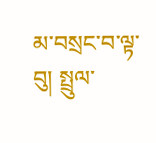མ་བསྲང་བ་ལྟ་བུ། སྤྲུལ་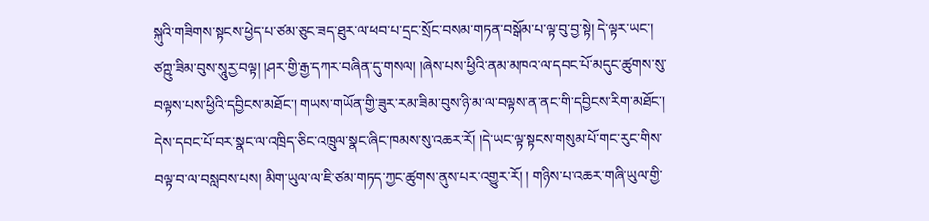སྐུའི་གཟིགས་སྟངས་ཕྱེད་པ་ཙམ་ཅུང་ཟད་ཐུར་ལ་ཕབ་པ་དྲང་སྲོང་བསམ་གཏན་བསྒོམ་པ་ལྟ་བུ་བྱ་སྟེ། དེ་ལྟར་ཡང་། ཙཀྵུ་ཟིམ་བུས་སཱུཪྱ་བལྟ། །ཤར་གྱི་རྒྱ་དཀར་བཞིན་དུ་གསལ། །ཞེས་པས་ཕྱིའི་ནམ་མཁའ་ལ་དབང་པོ་མདུང་ཚུགས་སུ་བལྟས་པས་ཕྱིའི་དབྱིངས་མཐོང་། གཡས་གཡོན་གྱི་ཟུར་རམ་ཟིམ་བུས་ཉི་མ་ལ་བལྟས་ན་ནང་གི་དབྱིངས་རིག་མཐོང་། དེས་དབང་པོ་བར་སྣང་ལ་འཁྲིད་ཅིང་འཁྲུལ་སྣང་ཞིང་ཁམས་སུ་འཆར་རོ། །དེ་ཡང་ལྟ་སྟངས་གསུམ་པོ་གང་རུང་གིས་བལྟ་བ་ལ་བསླབས་པས། མིག་ཡུལ་ལ་ཇི་ཙམ་གཏད་ཀྱང་ཚུགས་ནུས་པར་འགྱུར་རོ། ། གཉིས་པ་འཆར་གཞི་ཡུལ་གྱི་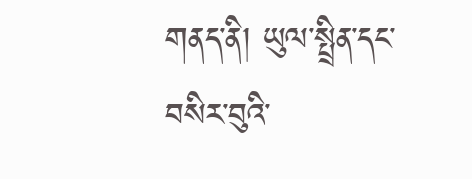གནད་ནི། ཡུལ་སྤྲིན་དང་བསིར་བུའི་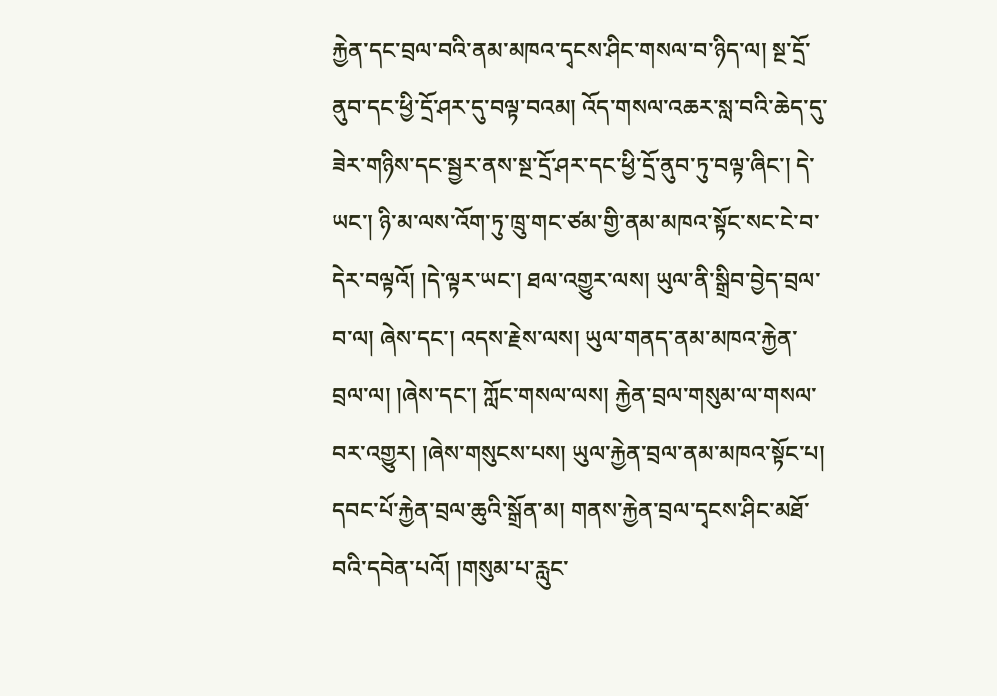རྐྱེན་དང་བྲལ་བའི་ནམ་མཁའ་དྭངས་ཤིང་གསལ་བ་ཉིད་ལ། སྔ་དྲོ་ནུབ་དང་ཕྱི་དྲོ་ཤར་དུ་བལྟ་བའམ། འོད་གསལ་འཆར་སླ་བའི་ཆེད་དུ་ཟེར་གཉིས་དང་སྦྱར་ནས་སྔ་དྲོ་ཤར་དང་ཕྱི་དྲོ་ནུབ་ཏུ་བལྟ་ཞིང་། དེ་ཡང་། ཉི་མ་ལས་འོག་ཏུ་ཁྲུ་གང་ཙམ་གྱི་ནམ་མཁའ་སྟོང་སང་ངེ་བ་དེར་བལྟའོ། །དེ་ལྟར་ཡང་། ཐལ་འགྱུར་ལས། ཡུལ་ནི་སྒྲིབ་བྱེད་བྲལ་བ་ལ། ཞེས་དང་། འདས་རྗེས་ལས། ཡུལ་གནད་ནམ་མཁའ་རྐྱེན་བྲལ་ལ། །ཞེས་དང་། ཀློང་གསལ་ལས། རྐྱེན་བྲལ་གསུམ་ལ་གསལ་བར་འགྱུར། །ཞེས་གསུངས་པས། ཡུལ་རྐྱེན་བྲལ་ནམ་མཁའ་སྟོང་པ། དབང་པོ་རྐྱེན་བྲལ་ཆུའི་སྒྲོན་མ། གནས་རྐྱེན་བྲལ་དྭངས་ཤིང་མཐོ་བའི་དབེན་པའོ། །གསུམ་པ་རླུང་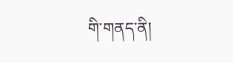གི་གནད་ནི།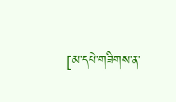[མ་དཔེ་གཟིགས་ན་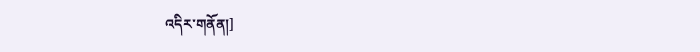འདིར་གནོན།]